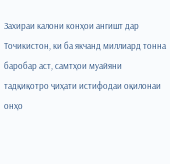Захираи калони конҳои ангишт дар Точикистон, ки ба якчанд миллиард тонна баробар аст, самтҳои муайяни тадқиқотро ҷиҳати истифодаи оқилонаи онҳо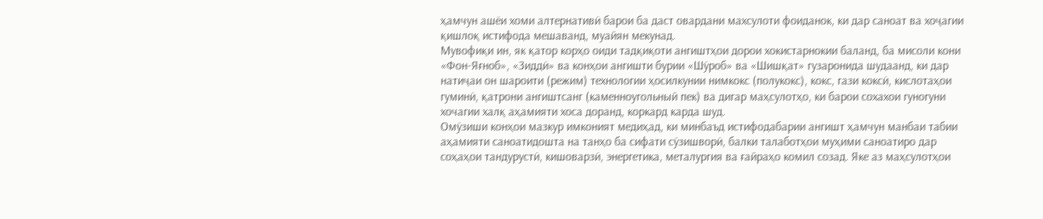ҳамчун ашёи хоми алтернативӣ барои ба даст овардани махсулоти фоиданок, ки дар саноат ва хоҷагии қишлоқ истифода мешаванд, муайян мекунад.
Мувофиқи ин, як қатор корҳо оиди тадқиқоти ангиштҳои дорои хокистарнокии баланд, ба мисоли кони «Фон-Яғноб», «Зиддӣ» ва конҳои ангишти бурии «Шӯроб» ва «Шишқат» гузаронида шудаанд, ки дар натиҷаи он шароити (режим) технологии ҳосилкунии нимкокс (полукокс), кокс, гази коксӣ, кислотаҳои гуминӣ, қатрони ангиштсанг (каменноугольный пек) ва дигар маҳсулотҳо, ки барои сохахои гуногуни хочагии халқ аҳамияти хоса доранд, коркард карда шуд.
Омӯзиши конҳои мазкур имконият медиҳад, ки минбаъд истифодабарии ангишт ҳамчун манбаи табии аҳамияти саноатидошта на танҳо ба сифати сӯзишворӣ, балки талаботҳои муҳими саноатиро дар соҳаҳои тандурустӣ, кишоварзӣ, энергетика, металургия ва ғайраҳо комил созад. Яке аз маҳсулотҳои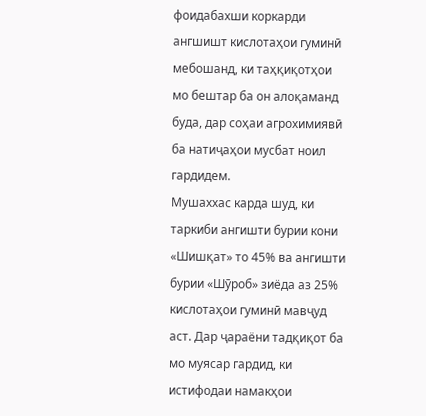фоидабахши коркарди ангшишт кислотаҳои гуминӣ мебошанд, ки таҳқиқотҳои мо бештар ба он алоқаманд буда, дар соҳаи агрохимиявӣ ба натиҷаҳои мусбат ноил гардидем.
Мушаххас карда шуд, ки таркиби ангишти бурии кони «Шишқат» то 45% ва ангишти бурии «Шӯроб» зиёда аз 25% кислотаҳои гуминӣ мавҷуд аст. Дар ҷараёни тадқиқот ба мо муясар гардид, ки истифодаи намакҳои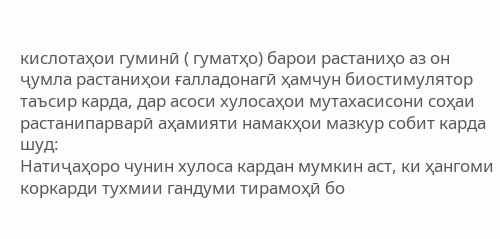кислотаҳои гуминӣ ( гуматҳо) барои растаниҳо аз он ҷумла растаниҳои ғалладонагӣ ҳамчун биостимулятор таъсир карда, дар асоси хулосаҳои мутахасисони соҳаи растанипарварӣ аҳамияти намакҳои мазкур собит карда шуд:
Натиҷаҳоро чунин хулоса кардан мумкин аст, ки ҳангоми коркарди тухмии гандуми тирамоҳӣ бо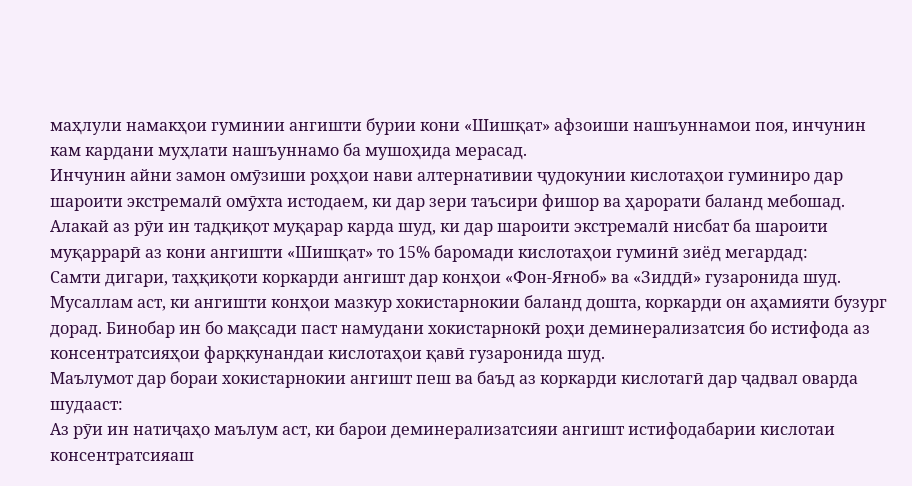маҳлули намакҳои гуминии ангишти бурии кони «Шишқат» афзоиши нашъуннамои поя, инчунин кам кардани муҳлати нашъуннамо ба мушоҳида мерасад.
Инчунин айни замон омӯзиши роҳҳои нави алтернативии ҷудокунии кислотаҳои гуминиро дар шароити экстремалӣ омӯхта истодаем, ки дар зери таъсири фишор ва ҳарорати баланд мебошад. Алакай аз рӯи ин тадқиқот муқарар карда шуд, ки дар шароити экстремалӣ нисбат ба шароити муқаррарӣ аз кони ангишти «Шишқат» то 15% баромади кислотаҳои гуминӣ зиёд мегардад:
Самти дигари, таҳқиқоти коркарди ангишт дар конҳои «Фон-Яғноб» ва «Зиддӣ» гузаронида шуд. Мусаллам аст, ки ангишти конҳои мазкур хокистарнокии баланд дошта, коркарди он аҳамияти бузург дорад. Бинобар ин бо мақсади паст намудани хокистарнокӣ роҳи деминерализатсия бо истифода аз консентратсияҳои фарқкунандаи кислотаҳои қавӣ гузаронида шуд.
Маълумот дар бораи хокистарнокии ангишт пеш ва баъд аз коркарди кислотагӣ дар ҷадвал оварда шудааст:
Аз рӯи ин натиҷаҳо маълум аст, ки барои деминерализатсияи ангишт истифодабарии кислотаи консентратсияаш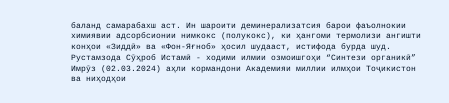баланд самарабахш аст. Ин шароити деминерализатсия барои фаъолнокии химиявии адсорбсионии нимкокс (полукокс), ки ҳангоми термолизи ангишти конҳои «Зиддӣ» ва «Фон-Яғноб» ҳосил шудааст, истифода бурда шуд.
Рустамзода Сӯҳроб Истамӣ - ходими илмии озмоишгоҳи “Синтези органикӣ”
Имрӯз (02.03.2024) аҳли кормандони Академияи миллии илмҳои Тоҷикистон ва ниҳодҳои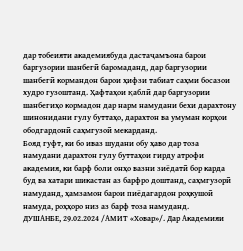дар тобеияти академиябуда дастаҷамъона барои баргузории шанбегӣ баромаданд, дар баргузории шанбегӣ кормандон барои ҳифзи табиат саҳми босазои худро гузоштанд. Ҳафтаҳои қаблӣ дар баргузории шанбегиҳо кормадон дар нарм намудани бехи дарахтону шинонидани гулу буттаҳо, дарахтон ва умуман корҳои ободгардонӣ саҳмгузоӣ мекарданд.
Бояд гуфт, ки бо иваз шудани обу ҳаво дар тоза намудани дарахтон гулу буттаҳои гирду атрофи академия, ки барф боли онҳо вазни зиёдатӣ бор карда буд ва хатари шикастан аз барфро доштанд, саҳмгузорӣ намуданд, ҳамзамон барои пиёдагардон роҳкушоӣ намуда, роҳҳоро низ аз барф тоза намуданд.
ДУШАНБЕ, 29.02.2024 /АМИТ «Ховар»/. Дар Академияи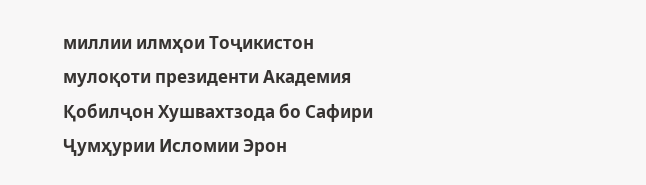миллии илмҳои Тоҷикистон мулоқоти президенти Академия Қобилҷон Хушвахтзода бо Сафири Ҷумҳурии Исломии Эрон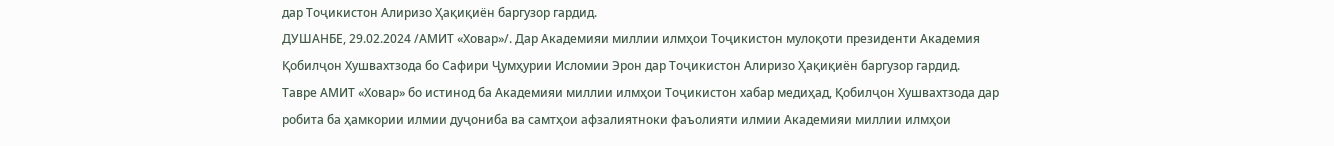дар Тоҷикистон Алиризо Ҳақиқиён баргузор гардид.
ДУШАНБЕ, 29.02.2024 /АМИТ «Ховар»/. Дар Академияи миллии илмҳои Тоҷикистон мулоқоти президенти Академия Қобилҷон Хушвахтзода бо Сафири Ҷумҳурии Исломии Эрон дар Тоҷикистон Алиризо Ҳақиқиён баргузор гардид.
Тавре АМИТ «Ховар» бо истинод ба Академияи миллии илмҳои Тоҷикистон хабар медиҳад, Қобилҷон Хушвахтзода дар робита ба ҳамкории илмии дуҷониба ва самтҳои афзалиятноки фаъолияти илмии Академияи миллии илмҳои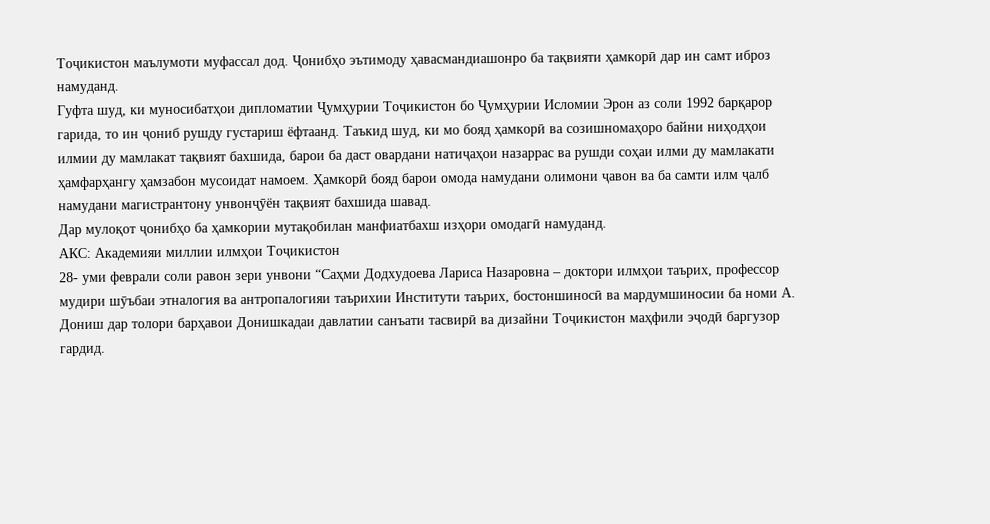Тоҷикистон маълумоти муфассал дод. Ҷонибҳо эътимоду ҳавасмандиашонро ба тақвияти ҳамкорӣ дар ин самт иброз намуданд.
Гуфта шуд, ки муносибатҳои дипломатии Ҷумҳурии Тоҷикистон бо Ҷумҳурии Исломии Эрон аз соли 1992 барқарор гарида, то ин ҷониб рушду густариш ёфтаанд. Таъкид шуд, ки мо бояд ҳамкорӣ ва созишномаҳоро байни ниҳодҳои илмии ду мамлакат тақвият бахшида, барои ба даст овардани натиҷаҳои назаррас ва рушди соҳаи илми ду мамлакати ҳамфарҳангу ҳамзабон мусоидат намоем. Ҳамкорӣ бояд барои омода намудани олимони ҷавон ва ба самти илм ҷалб намудани магистрантону унвонҷӯён тақвият бахшида шавад.
Дар мулоқот ҷонибҳо ба ҳамкории мутақобилан манфиатбахш изҳори омодагӣ намуданд.
АКС: Академияи миллии илмҳои Тоҷикистон
28- уми феврали соли равон зери унвони “Саҳми Додхудоева Лариса Назаровна – доктори илмҳои таърих, профессор мудири шӯъбаи этналогия ва антропалогияи таърихии Институти таърих, бостоншиносӣ ва мардумшиносии ба номи А. Дониш дар толори барҳавои Донишкадаи давлатии санъати тасвирӣ ва дизайни Тоҷикистон маҳфили эҷодӣ баргузор гардид.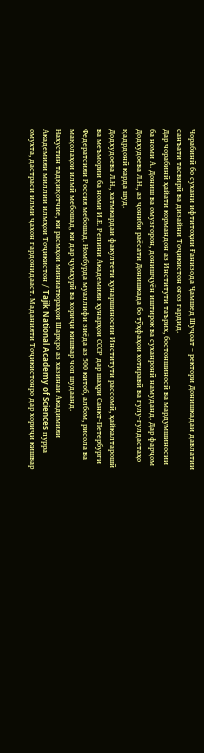Чорабинӣ бо сухани ифтитоҳии Ғанизода Ҷамшед Шуҷоат – ректори Донишкадаи давлатии санъати тасвирӣ ва дизайни Тоҷикистон оғоз гардид.
Дар чорабинӣ ҳайати кормандон аз Институти таърих, бостоншиносӣ ва мардумшиносии ба номи А. Дониш ва омузгорон, донишҷуён иштирок ва суханронӣ намуданд. Дар фарҷом Додхудоева Л.Н., аз ҷониби раёсати Донишкада бо тӯҳфаҳои хотиравӣ ва гулу-гулдастаҳо қадрдонӣ карда шуд.
Додхудоева Л.Н., хатмкардаи факултети ҳунаршиносии Институти рассомӣ, ҳайкалтарошӣ ва меъмории ба номи И.Е. Репини Академияи ҳунарҳои СССР дар шаҳри Санкт-Петербурги Федератсияи Россия мебошад. Номбурда муаллифи зиёда аз 500 китоб, албом, рисола ва мақолаҳои илмӣ мебошад, ки дар ҷумҳурӣ ва хориҷи кишвар чоп шудаанд.
Нахустин тадқиқотчие, ки расмҳои миниатюраҳои Шарқро аз хазинаи Акадимияи Академияи миллии илмҳои Тоҷикистон / Tajik National Academy of Sciences пурра омухта, дастраси илми ҷахон гардонидааст. Маданияти Тоҷикистонро дар хориҷи кишвар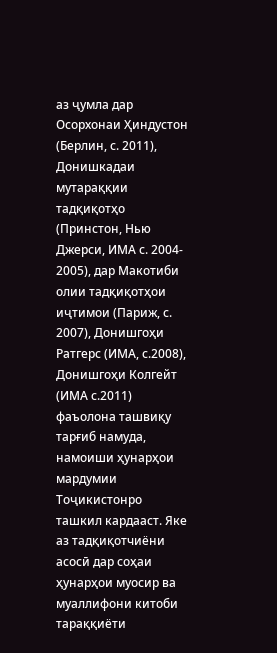аз ҷумла дар Осорхонаи Ҳиндустон (Берлин, с. 2011), Донишкадаи мутараққии тадқиқотҳо (Принстон, Нью Джерси, ИМА с. 2004- 2005), дар Макотиби олии тадқиқотҳои иҷтимои (Париж, с. 2007), Донишгоҳи Ратгерс (ИМА, с.2008), Донишгоҳи Колгейт (ИМА с.2011) фаъолона ташвиқу тарғиб намуда, намоиши ҳунарҳои мардумии Тоҷикистонро ташкил кардааст. Яке аз тадқиқотчиёни асосӣ дар соҳаи ҳунарҳои муосир ва муаллифони китоби тараққиёти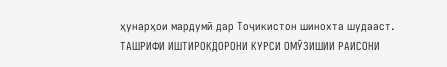ҳунарҳои мардумӣ дар Тоҷикистон шинохта шудааст.
ТАШРИФИ ИШТИРОКДОРОНИ КУРСИ ОМӮЗИШИИ РАИСОНИ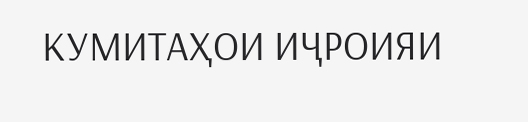КУМИТАҲОИ ИҶРОИЯИ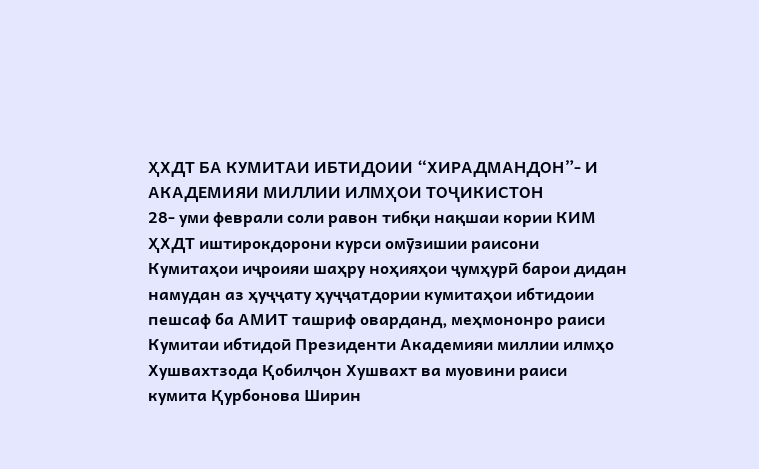ҲХДТ БА КУМИТАИ ИБТИДОИИ “ХИРАДМАНДОН”- И АКАДЕМИЯИ МИЛЛИИ ИЛМҲОИ ТОҶИКИСТОН
28- уми феврали соли равон тибқи нақшаи кории КИМ ҲХДТ иштирокдорони курси омӯзишии раисони Кумитаҳои иҷроияи шаҳру ноҳияҳои ҷумҳурӣ барои дидан намудан аз ҳуҷҷату ҳуҷҷатдории кумитаҳои ибтидоии пешсаф ба АМИТ ташриф оварданд, меҳмононро раиси Кумитаи ибтидоӣ Президенти Академияи миллии илмҳо Хушвахтзода Қобилҷон Хушвахт ва муовини раиси кумита Қурбонова Ширин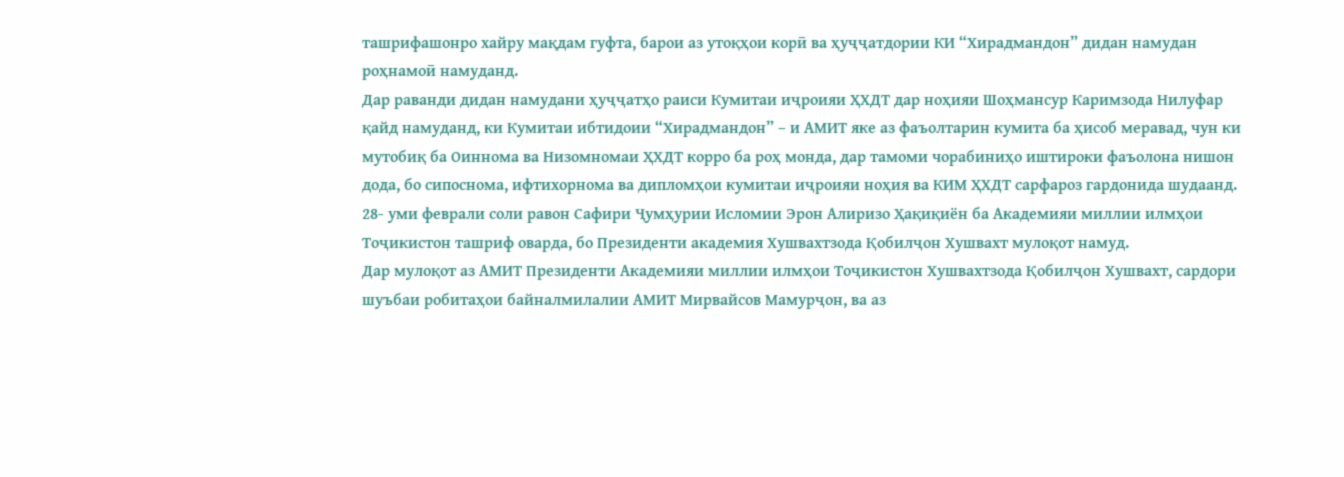ташрифашонро хайру мақдам гуфта, барои аз утоқҳои корӣ ва ҳуҷҷатдории КИ “Хирадмандон” дидан намудан роҳнамоӣ намуданд.
Дар раванди дидан намудани ҳуҷҷатҳо раиси Кумитаи иҷроияи ҲХДТ дар ноҳияи Шоҳмансур Каримзода Нилуфар қайд намуданд, ки Кумитаи ибтидоии “Хирадмандон” – и АМИТ яке аз фаъолтарин кумита ба ҳисоб меравад, чун ки мутобиқ ба Оиннома ва Низомномаи ҲХДТ корро ба роҳ монда, дар тамоми чорабиниҳо иштироки фаъолона нишон дода, бо сипоснома, ифтихорнома ва дипломҳои кумитаи иҷроияи ноҳия ва КИМ ҲХДТ сарфароз гардонида шудаанд.
28- уми феврали соли равон Сафири Ҷумҳурии Исломии Эрон Алиризо Ҳақиқиён ба Академияи миллии илмҳои Тоҷикистон ташриф оварда, бо Президенти академия Хушвахтзода Қобилҷон Хушвахт мулоқот намуд.
Дар мулоқот аз АМИТ Президенти Академияи миллии илмҳои Тоҷикистон Хушвахтзода Қобилҷон Хушвахт, сардори шуъбаи робитаҳои байналмилалии АМИТ Мирвайсов Мамурҷон, ва аз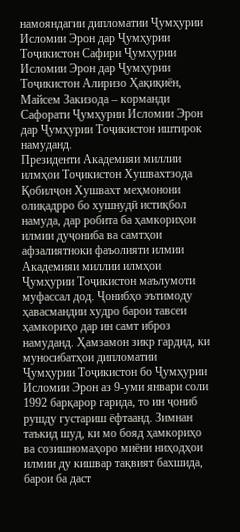намояндагии дипломатии Ҷумҳурии Исломии Эрон дар Ҷумҳурии Тоҷикистон Сафири Ҷумҳурии Исломии Эрон дар Ҷумҳурии Тоҷикистон Алиризо Ҳақиқиён, Майсем Закизода – корманди Сафорати Ҷумҳурии Исломии Эрон дар Ҷумҳурии Тоҷикистон иштирок намуданд.
Президенти Академияи миллии илмҳои Тоҷикистон Хушвахтзода Қобилҷон Хушвахт меҳмонони олиқадрро бо хушнудӣ истиқбол намуда, дар робита ба ҳамкориҳои илмии дуҷониба ва самтҳои афзалиятноки фаъолияти илмии Академияи миллии илмҳои Ҷумҳурии Тоҷикистон маълумоти муфассал дод. Ҷонибҳо эътимоду ҳавасмандии худро барои тавсеи ҳамкориҳо дар ин самт иброз намуданд. Ҳамзамон зикр гардид, ки муносибатҳои дипломатии Ҷумҳурии Тоҷикистон бо Ҷумҳурии Исломии Эрон аз 9-уми январи соли 1992 барқарор гарида, то ин ҷониб рушду густариш ёфтаанд. Зимнан таъкид шуд, ки мо бояд ҳамкориҳо ва созишномаҳоро миёни ниҳодҳои илмии ду кишвар тақвият бахшида, барои ба даст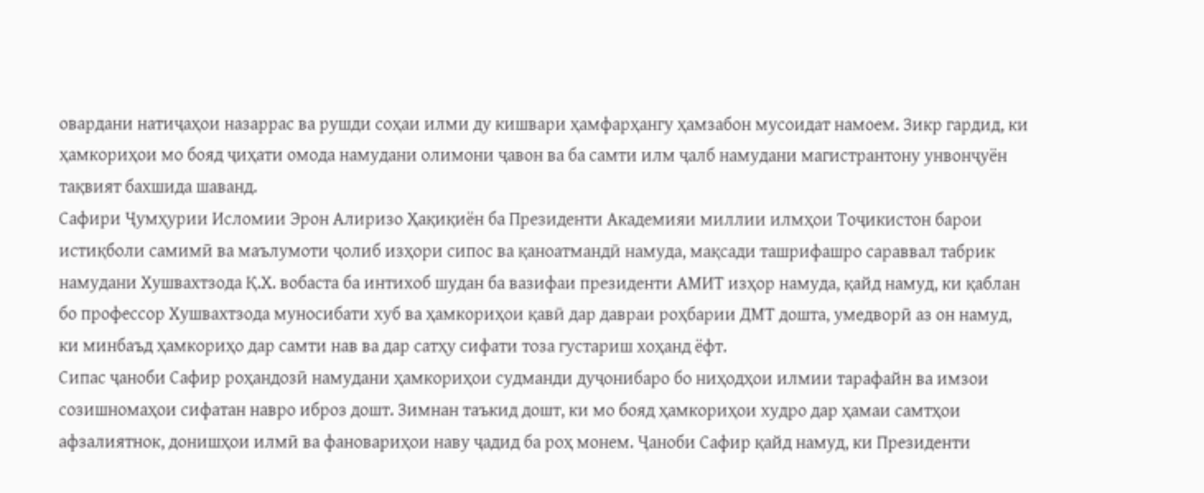овардани натиҷаҳои назаррас ва рушди соҳаи илми ду кишвари ҳамфарҳангу ҳамзабон мусоидат намоем. Зикр гардид, ки ҳамкориҳои мо бояд ҷиҳати омода намудани олимони ҷавон ва ба самти илм ҷалб намудани магистрантону унвонҷуён тақвият бахшида шаванд.
Сафири Ҷумҳурии Исломии Эрон Алиризо Ҳақиқиён ба Президенти Академияи миллии илмҳои Тоҷикистон барои истиқболи самимӣ ва маълумоти ҷолиб изҳори сипос ва қаноатмандӣ намуда, мақсади ташрифашро сараввал табрик намудани Хушвахтзода Қ.Х. вобаста ба интихоб шудан ба вазифаи президенти АМИТ изҳор намуда, қайд намуд, ки қаблан бо профессор Хушвахтзода муносибати хуб ва ҳамкориҳои қавӣ дар давраи роҳбарии ДМТ дошта, умедворӣ аз он намуд, ки минбаъд ҳамкориҳо дар самти нав ва дар сатҳу сифати тоза густариш хоҳанд ёфт.
Сипас ҷаноби Сафир роҳандозӣ намудани ҳамкориҳои судманди дуҷонибаро бо ниҳодҳои илмии тарафайн ва имзои созишномаҳои сифатан навро иброз дошт. Зимнан таъкид дошт, ки мо бояд ҳамкориҳои худро дар ҳамаи самтҳои афзалиятнок, донишҳои илмӣ ва фановариҳои наву ҷадид ба роҳ монем. Ҷаноби Сафир қайд намуд, ки Президенти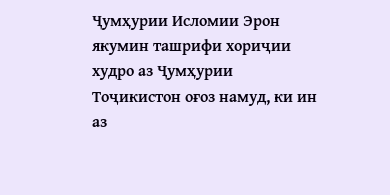Ҷумҳурии Исломии Эрон якумин ташрифи хориҷии худро аз Ҷумҳурии Тоҷикистон оғоз намуд, ки ин аз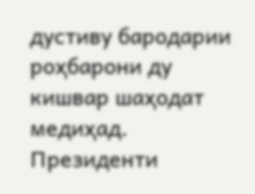дустиву бародарии роҳбарони ду кишвар шаҳодат медиҳад.
Президенти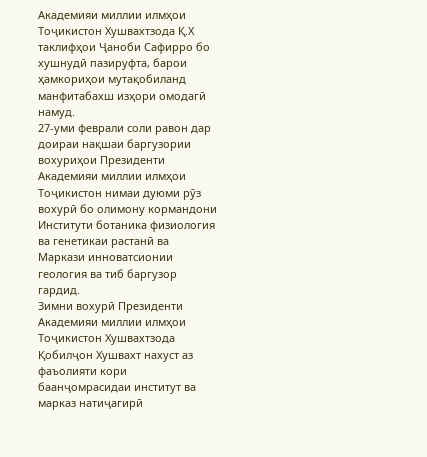Академияи миллии илмҳои Тоҷикистон Хушвахтзода Қ.Х таклифҳои Ҷаноби Сафирро бо хушнудӣ пазируфта, барои ҳамкориҳои мутақобиланд манфитабахш изҳори омодагӣ намуд.
27-уми феврали соли равон дар доираи нақшаи баргузории вохуриҳои Президенти Академияи миллии илмҳои Тоҷикистон нимаи дуюми рӯз вохурӣ бо олимону кормандони Институти ботаника физиология ва генетикаи растанӣ ва Маркази инноватсионии геология ва тиб баргузор гардид.
Зимни вохурӣ Президенти Академияи миллии илмҳои Тоҷикистон Хушвахтзода Қобилҷон Хушвахт нахуст аз фаъолияти кори баанҷомрасидаи институт ва марказ натиҷагирӣ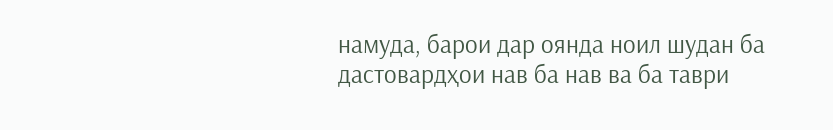намуда, барои дар оянда ноил шудан ба дастовардҳои нав ба нав ва ба таври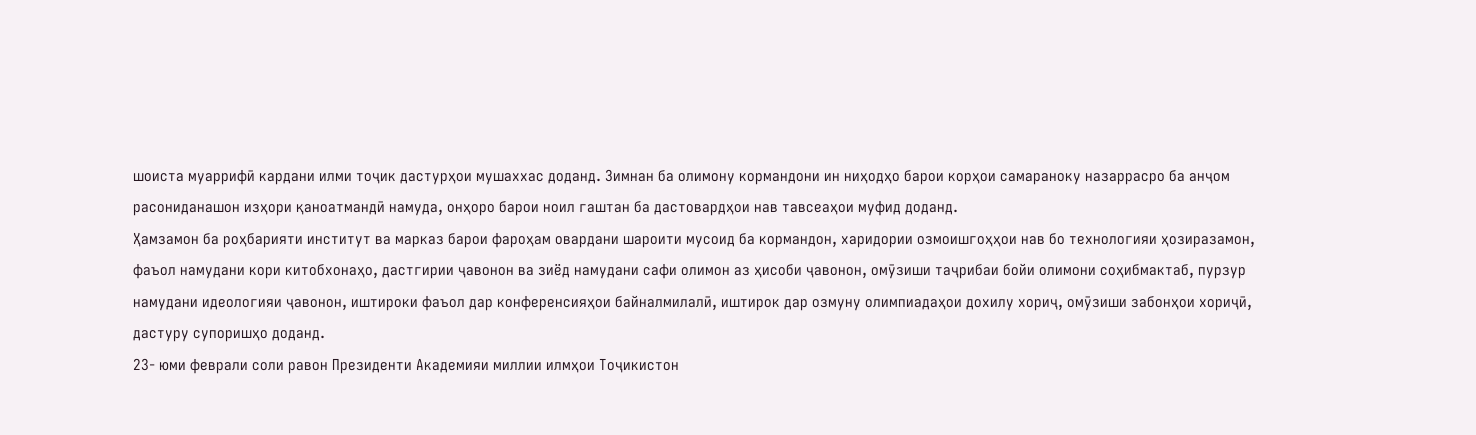шоиста муаррифӣ кардани илми тоҷик дастурҳои мушаххас доданд. Зимнан ба олимону кормандони ин ниҳодҳо барои корҳои самараноку назаррасро ба анҷом расониданашон изҳори қаноатмандӣ намуда, онҳоро барои ноил гаштан ба дастовардҳои нав тавсеаҳои муфид доданд.
Ҳамзамон ба роҳбарияти институт ва марказ барои фароҳам овардани шароити мусоид ба кормандон, харидории озмоишгоҳҳои нав бо технологияи ҳозиразамон, фаъол намудани кори китобхонаҳо, дастгирии ҷавонон ва зиёд намудани сафи олимон аз ҳисоби ҷавонон, омӯзиши таҷрибаи бойи олимони соҳибмактаб, пурзур намудани идеологияи ҷавонон, иштироки фаъол дар конференсияҳои байналмилалӣ, иштирок дар озмуну олимпиадаҳои дохилу хориҷ, омӯзиши забонҳои хориҷӣ, дастуру супоришҳо доданд.
23- юми феврали соли равон Президенти Академияи миллии илмҳои Тоҷикистон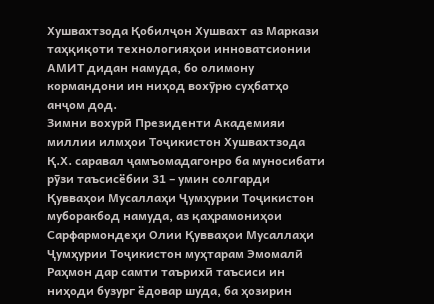Хушвахтзода Қобилҷон Хушвахт аз Маркази таҳқиқоти технологияҳои инноватсионии АМИТ дидан намуда, бо олимону кормандони ин ниҳод вохӯрю суҳбатҳо анҷом дод.
Зимни вохурӣ Президенти Академияи миллии илмҳои Тоҷикистон Хушвахтзода Қ.Х. саравал ҷамъомадагонро ба муносибати рӯзи таъсисёбии 31 – умин солгарди Қувваҳои Мусаллаҳи Ҷумҳурии Тоҷикистон муборакбод намуда, аз қаҳрамониҳои Сарфармондеҳи Олии Қувваҳои Мусаллаҳи Ҷумҳурии Тоҷикистон муҳтарам Эмомалӣ Раҳмон дар самти таърихӣ таъсиси ин ниҳоди бузург ёдовар шуда, ба ҳозирин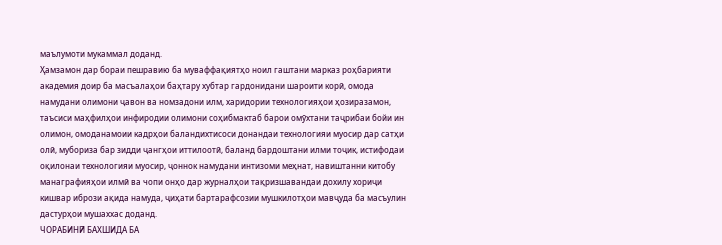маълумоти мукаммал доданд.
Ҳамзамон дар бораи пешравию ба муваффақиятҳо ноил гаштани марказ роҳбарияти академия доир ба масъалаҳои баҳтару хубтар гардонидани шароити корӣ, омода намудани олимони ҷавон ва номзадони илм, харидории технологияҳои ҳозиразамон, таъсиси маҳфилҳои инфиродии олимони соҳибмактаб барои омӯхтани таҷрибаи бойи ин олимон, омоданамоии кадрҳои баландихтисоси донандаи технологияи муосир дар сатҳи олӣ, мубориза бар зидди ҷангҳои иттилоотӣ, баланд бардоштани илми тоҷик, истифодаи оқилонаи технологияи муосир, ҷоннок намудани интизоми меҳнат, навиштанни китобу манаграфияҳои илмӣ ва чопи онҳо дар журналҳои тақризшавандаи дохилу хориҷи кишвар ибрози ақида намуда, ҷиҳати бартарафсозии мушкилотҳои мавҷуда ба масъулин дастурҳои мушаххас доданд.
ЧОРАБИНӢ БАХШИДА БА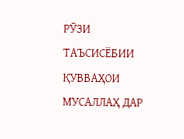РӮЗИ ТАЪСИСЁБИИ ҚУВВАҲОИ МУСАЛЛАҲ ДАР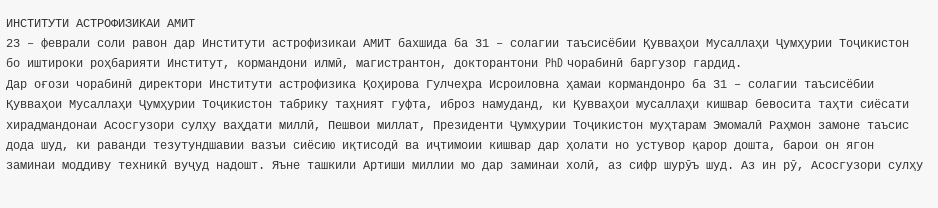ИНСТИТУТИ АСТРОФИЗИКАИ АМИТ
23 – феврали соли равон дар Институти астрофизикаи АМИТ бахшида ба 31 – солагии таъсисёбии Қувваҳои Мусаллаҳи Ҷумҳурии Тоҷикистон бо иштироки роҳбарияти Институт, кормандони илмӣ, магистрантон, докторантони PhD чорабинӣ баргузор гардид.
Дар оғози чорабинӣ директори Институти астрофизика Қоҳирова Гулчеҳра Исроиловна ҳамаи кормандонро ба 31 – солагии таъсисёбии Қувваҳои Мусаллаҳи Ҷумҳурии Тоҷикистон табрику таҳният гуфта, иброз намуданд, ки Қувваҳои мусаллаҳи кишвар бевосита таҳти сиёсати хирадмандонаи Асосгузори сулҳу ваҳдати миллӣ, Пешвои миллат, Президенти Ҷумҳурии Тоҷикистон муҳтарам Эмомалӣ Раҳмон замоне таъсис дода шуд, ки раванди тезутундшавии вазъи сиёсию иқтисодӣ ва иҷтимоии кишвар дар ҳолати но устувор қарор дошта, барои он ягон заминаи моддиву техникӣ вуҷуд надошт. Яъне ташкили Артиши миллии мо дар заминаи холӣ, аз сифр шурӯъ шуд. Аз ин рӯ, Асосгузори сулҳу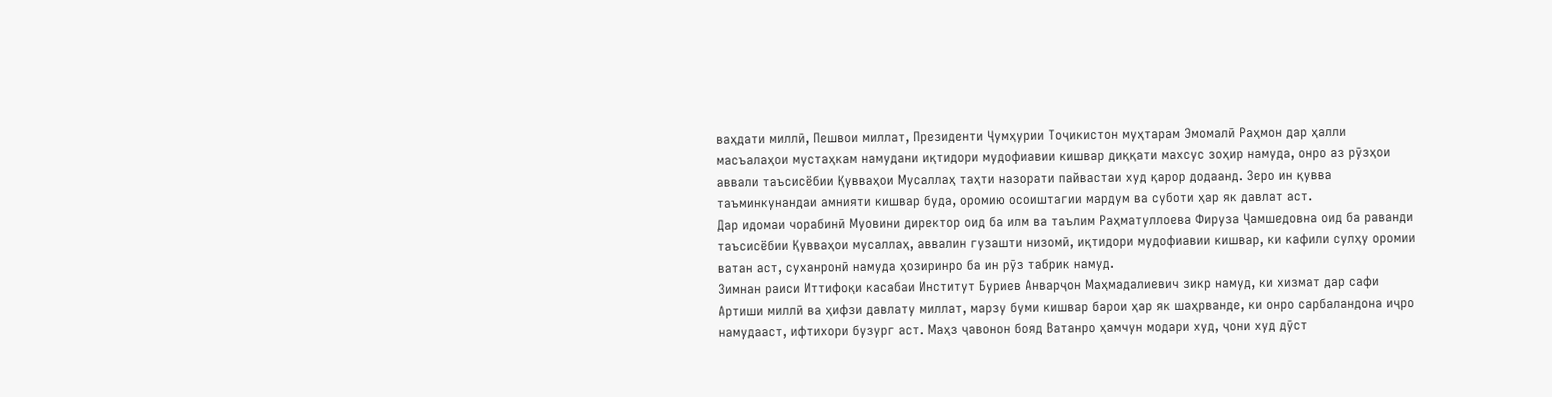ваҳдати миллӣ, Пешвои миллат, Президенти Ҷумҳурии Тоҷикистон муҳтарам Эмомалӣ Раҳмон дар ҳалли масъалаҳои мустаҳкам намудани иқтидори мудофиавии кишвар диққати махсус зоҳир намуда, онро аз рӯзҳои аввали таъсисёбии Қувваҳои Мусаллаҳ таҳти назорати пайвастаи худ қарор додаанд. Зеро ин қувва таъминкунандаи амнияти кишвар буда, оромию осоиштагии мардум ва суботи ҳар як давлат аст.
Дар идомаи чорабинӣ Муовини директор оид ба илм ва таълим Раҳматуллоева Фируза Ҷамшедовна оид ба раванди таъсисёбии Қувваҳои мусаллаҳ, аввалин гузашти низомӣ, иқтидори мудофиавии кишвар, ки кафили сулҳу оромии ватан аст, суханронӣ намуда ҳозиринро ба ин рӯз табрик намуд.
Зимнан раиси Иттифоқи касабаи Институт Буриев Анварҷон Маҳмадалиевич зикр намуд, ки хизмат дар сафи Артиши миллӣ ва ҳифзи давлату миллат, марзу буми кишвар барои ҳар як шаҳрванде, ки онро сарбаландона иҷро намудааст, ифтихори бузург аст. Маҳз ҷавонон бояд Ватанро ҳамчун модари худ, ҷони худ дӯст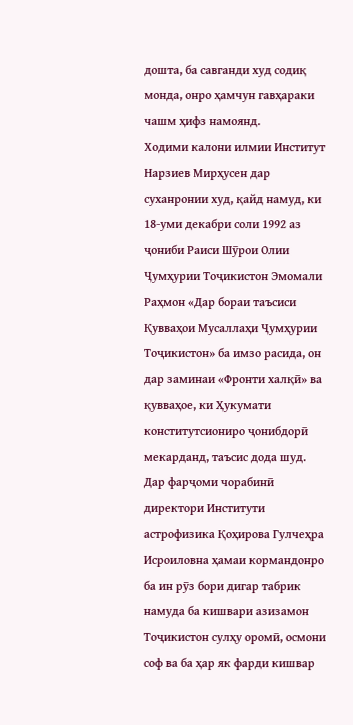дошта, ба савганди худ содиқ монда, онро ҳамчун гавҳараки чашм ҳифз намоянд.
Ходими калони илмии Институт Нарзиев Мирҳусен дар суханронии худ, қайд намуд, ки 18-уми декабри соли 1992 аз ҷониби Раиси Шӯрои Олии Ҷумҳурии Тоҷикистон Эмомали Раҳмон «Дар бораи таъсиси Қувваҳои Мусаллаҳи Ҷумҳурии Тоҷикистон» ба имзо расида, он дар заминаи «Фронти халқӣ» ва қувваҳое, ки Ҳукумати конститутсиониро ҷонибдорӣ мекарданд, таъсис дода шуд.
Дар фарҷоми чорабинӣ директори Институти астрофизика Қоҳирова Гулчеҳра Исроиловна ҳамаи кормандонро ба ин рӯз бори дигар табрик намуда ба кишвари азизамон Тоҷикистон сулҳу оромӣ, осмони соф ва ба ҳар як фарди кишвар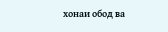хонаи обод ва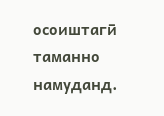осоиштагӣ таманно намуданд.